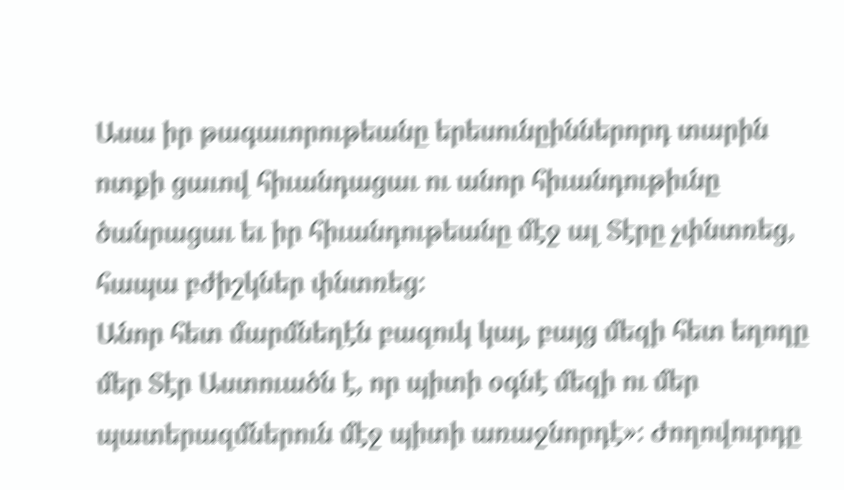Ասա իր թագաւորութեանը երեսունըիններորդ տարին ոտքի ցաւով հիւանդացաւ ու անոր հիւանդութիւնը ծանրացաւ եւ իր հիւանդութեանը մէջ ալ Տէրը չփնտռեց, հապա բժիշկներ փնտռեց։
Անոր հետ մարմնեղէն բազուկ կայ, բայց մեզի հետ եղողը մեր Տէր Աստուածն է, որ պիտի օգնէ մեզի ու մեր պատերազմներուն մէջ պիտի առաջնորդէ»։ Ժողովուրդը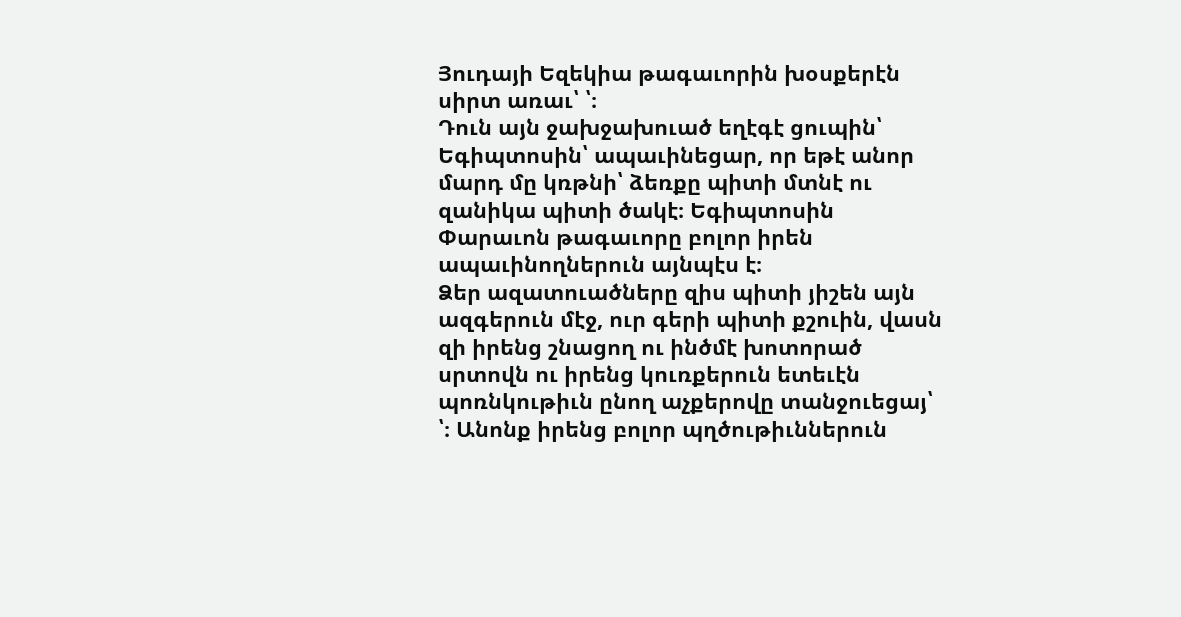Յուդայի Եզեկիա թագաւորին խօսքերէն սիրտ առաւ՝ ՝։
Դուն այն ջախջախուած եղէգէ ցուպին՝ Եգիպտոսին՝ ապաւինեցար, որ եթէ անոր մարդ մը կռթնի՝ ձեռքը պիտի մտնէ ու զանիկա պիտի ծակէ։ Եգիպտոսին Փարաւոն թագաւորը բոլոր իրեն ապաւինողներուն այնպէս է։
Ձեր ազատուածները զիս պիտի յիշեն այն ազգերուն մէջ, ուր գերի պիտի քշուին, վասն զի իրենց շնացող ու ինծմէ խոտորած սրտովն ու իրենց կուռքերուն ետեւէն պոռնկութիւն ընող աչքերովը տանջուեցայ՝ ՝։ Անոնք իրենց բոլոր պղծութիւններուն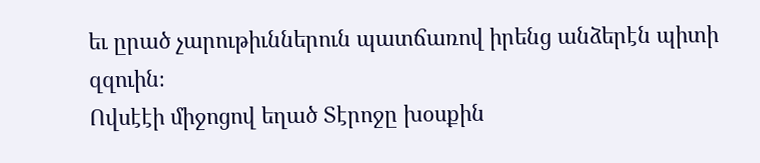եւ ըրած չարութիւններուն պատճառով իրենց անձերէն պիտի զզուին։
Ովսէէի միջոցով եղած Տէրոջը խօսքին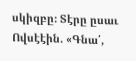սկիզբը։ Տէրը ըսաւ Ովսէէին. «Գնա՛,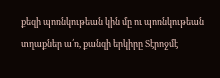քեզի պոռնկութեան կին մը ու պոռնկութեան տղաքներ ա՛ռ, քանզի երկիրը Տէրոջմէ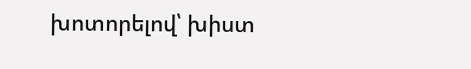խոտորելով՝ խիստ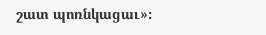շատ պոռնկացաւ»։